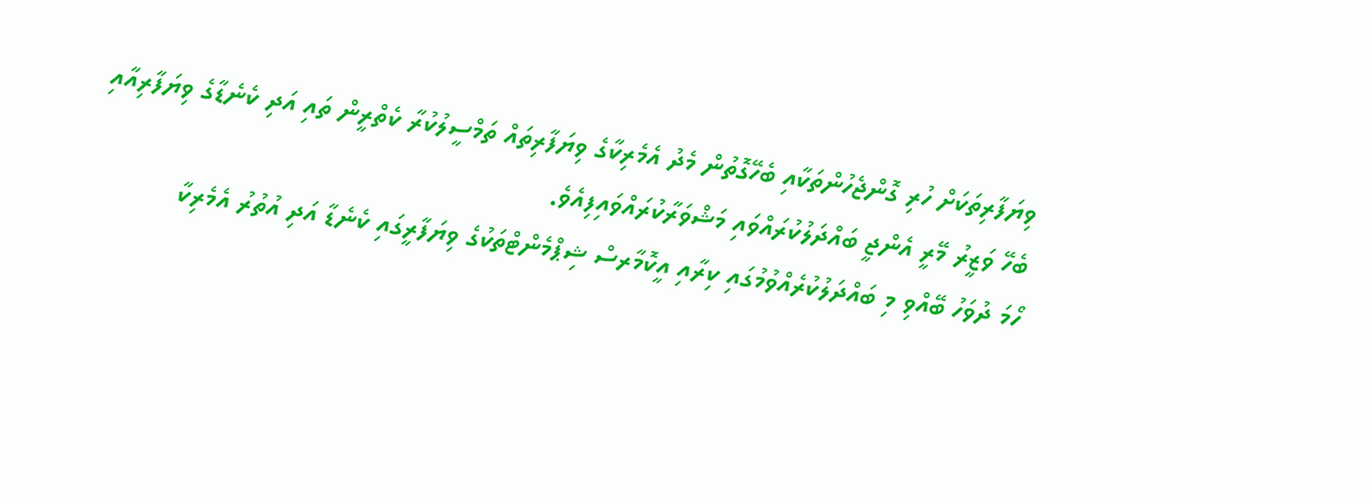ވިޔަފާރިތަކަށް ހުރި ގޮންޖެހުންތަކާއި ބެހޭގޮތުން މެދު އެމެރިކާގެ ވިޔަފާރިތައް ތަމްސީލުކުރާ ކެތްރީން ތައި އަދި ކެނެޑާގެ ވިޔަފާރިއާއި ބެހޭ ވަޒީރު މޭރީ އެންޖީ ބައްދަލުކުރައްވައި މަޝްވަރާކުރައްވައިފިއެވެ.
ހޯމަ ދުވަހު ބޭއްވި މި ބައްދަލުކުރެއްވުމުގައި ކިރާއި އީކޮމާރސް ޝިޕްމެންޓްތަކުގެ ވިޔަފާރީގައި ކެނެޑާ އަދި އުތުރު އެމެރިކާ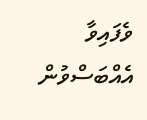ވެފައިވާ އެއްބަސްވުން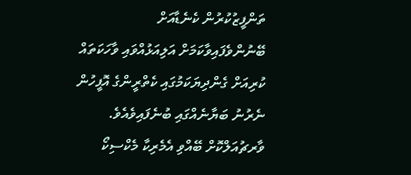ތަންފީޒުކުރުން ކެނެޑާއަށް ބޭނުންވެފައިވާކަމަށް އަލިއަޅުއްވައި ވާހަކަތައް ކުރިއަށް ގެންދިޔަކަމުގައި ކެތްރީންގެ އޮފީހުން ނެރުނު ބަޔާނެއްގައި ބުނެފައިވެއެވެ.
ވާރޗުއަލްކޮށް ބޭއްވި އެމެރިކާ މެކްސިކޯ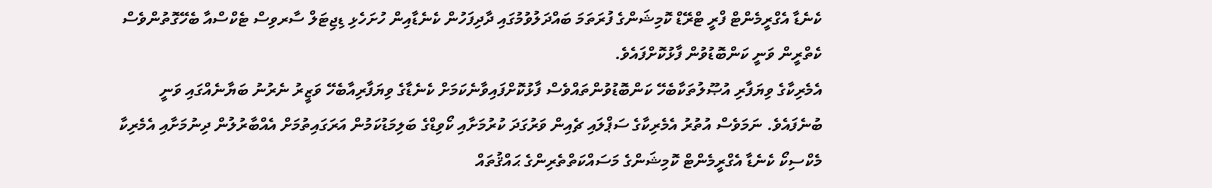ކެނެޑާ އެގްރީމެންޓް ފްރީ ޓްރޭޑް ކޮމިޝަންގެ ފުރަތަމަ ބައްދަލުވުމުގައި ދާދިފަހުން ކެނެޑާއިން ހުށަހެޅި ޑިޖިޓަލް ސާރވިސް ޓެކްސްއާ ބެހޭގޮތުންވެސް ކެތްރީން ވަނީ ކަންބޮޑުވުން ފާޅުކޮށްފައެވެ.
އެމެރިކާގެ ވިޔަފާރި އުޞޫލުތަކާބެހޭ ކަންބޮޑުވުންތައްވެސް ފާޅުކޮށްފައިވާނެކަމަށް ކެނެޑާގެ ވިޔަފާރިއާބެހޭ ވަޒީރު ނެރުނު ބަޔާނެއްގައި ވަނީ ބުނެފައެވެ. ނަމަވެސް އުތުރު އެމެރިކާގެ ސަޕްލައި ޗެއިން ވަރުގަދަ ކުރުމަށާއި ކޯވިޑްގެ ބަލިމަޑުކަމުން އަރަގައިތުމަށް އެއްބާރުލުން ދިނުމަށާއި އެމެރިކާ މެކްސިކޯ ކެނެޑާ އެގްރީމެންޓް ކޮމިޝަންގެ މަސައްކަތްތެރިންގެ ޙައްޤުތައް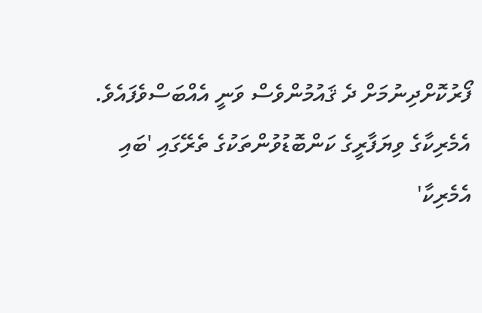ފޯރުކޮށްދިނުމަށް ދެ ޤައުމުންވެސް ވަނީ އެއްބަސްވެފައެވެ.
އެމެރިކާގެ ވިޔަފާރީގެ ކަންބޮޑުވުންތަކުގެ ތެރޭގައި 'ބައި އެމެރިކާ'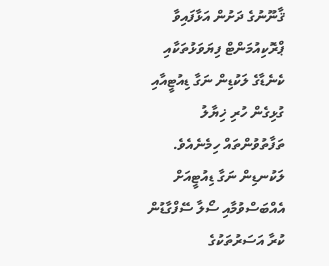ޤާނޫނުގެ ދަށުން އަޅާފައިވާ ޕްރޮކިއުމަންޓް ފިޔަވަޅުތަކާއި ކެނެޑާގެ ލަކުޑިން ނަގާ ޑިއުޓީއާއި ގުޅިގެން ހުރި ޚިޔާލު ތަފާތުވުންތައް ހިމެނެއެވެ.
ލަކުނޑިން ނަގާ ޑިއުޓީއަށް އެއްބަސްވުމާއި ސޯލާ ސޭފްގާޑުން ކުރާ އަސަރުތަކުގެ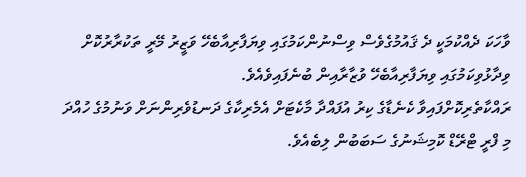ވާހަކަ ދެއްކުމަކީ ދެ ޤައުމުގެވެސް ވިސްނުންކަމުގައި ވިޔަފާރިއާބެހޭ ވަޒީރު މޭރީ ތަކުރާރުކޮށް ވިދާޅުވިކަމުގައި ވިޔަފާރިއާބެހޭ ވުޒާރާއިން ބުނެފައިވެއެވެ.
ރައްކާތެރިކޮށްފައިވާ ކެނެޑާގެ ކިރު އުފައްދާ މާކެޓަށް އެމެރިކާގެ ދަނޑުވެރިންނަށް ވަނުމުގެ ހުއްދަ މި ފްރީ ޓްރޭޑް ކޮމިޝަނުގެ ސަބަބުން ލިބެއެވެ.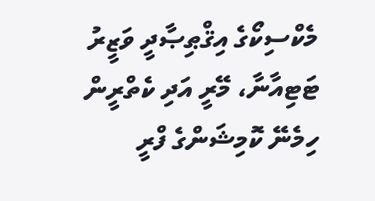މެކްސިކޯގެ އިޤްޠިޞާދީ ވަޒީރު ޓަޓިއާނާ، މޭރީ އަދި ކެތްރީން ހިމެނޭ ކޮމިޝަންގެ ފްރީ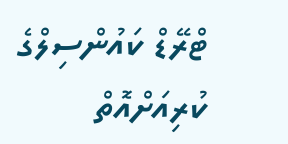ޓްރޭޑް ކައުންސިލްގެ ކުރިއަށްއޮތް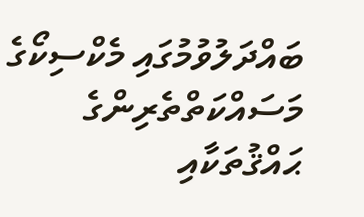ބައްދަލުވުމުގައި މެކްސިކޯގެ މަސައްކަތްތެރިންގެ ޙައްޤުތަކާއި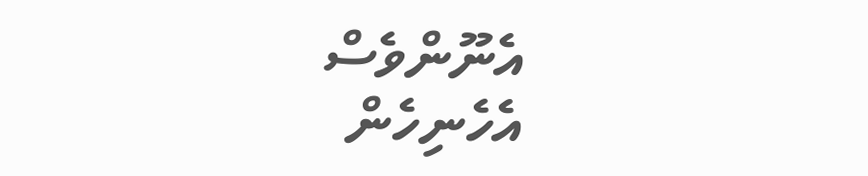އެނޫންވެސް އެހެނިހެން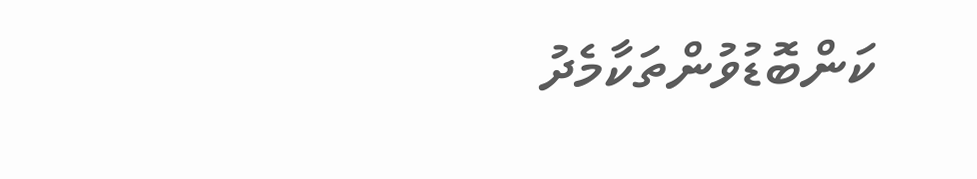ކަންބޮޑުވުންތަކާމެދު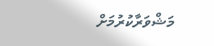މަޝްވަރާކުރުމަށް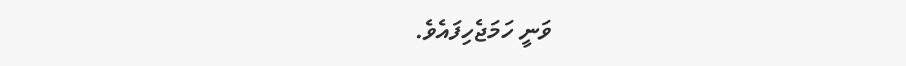ވަނީ ހަމަޖެހިފައެވެ.